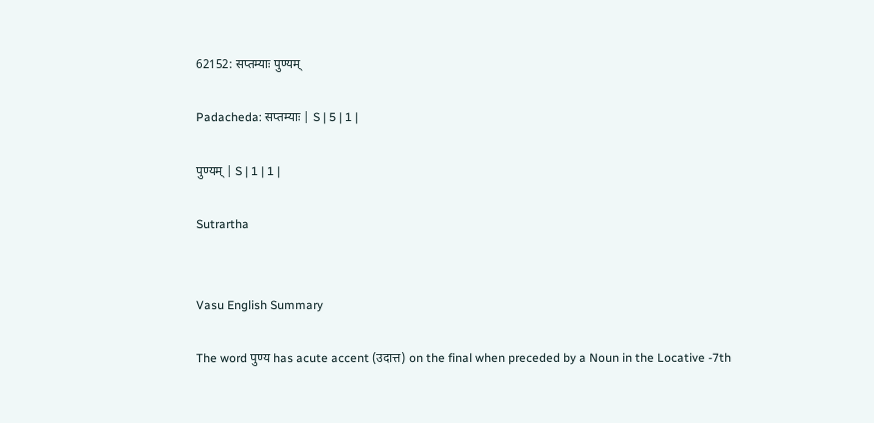62152: सप्तम्याः पुण्यम्

Padacheda: सप्तम्याः | S | 5 | 1 |

पुण्यम् | S | 1 | 1 |

Sutrartha


Vasu English Summary

The word पुण्य has acute accent (उदात्त) on the final when preceded by a Noun in the Locative -7th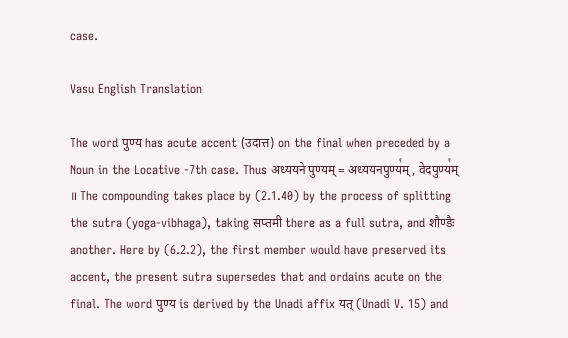case.

Vasu English Translation

The word पुण्य has acute accent (उदात्त) on the final when preceded by a Noun in the Locative -7th case. Thus अध्ययने पुण्यम् = अध्ययनपुण्य꣡म्, वेदपुण्य꣡म् ॥ The compounding takes place by (2.1.40) by the process of splitting the sutra (yoga-vibhaga), taking सप्तमी there as a full sutra, and शौण्डैः another. Here by (6.2.2), the first member would have preserved its accent, the present sutra supersedes that and ordains acute on the final. The word पुण्य is derived by the Unadi affix यत् (Unadi V. 15) and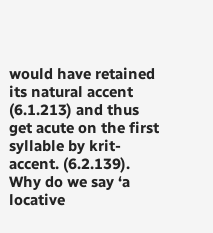would have retained its natural accent (6.1.213) and thus get acute on the first syllable by krit-accent. (6.2.139). Why do we say ‘a locative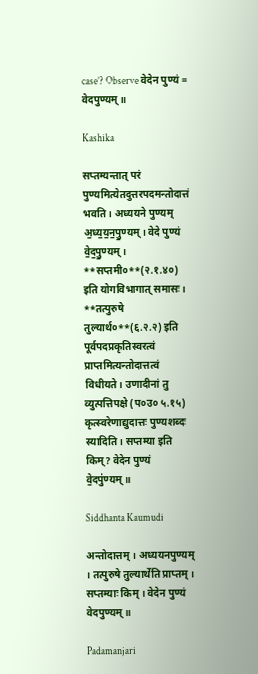case’? Observe वेदेन पुण्यं = वेदपुण्यम् ॥

Kashika

सप्तम्यन्तात् परं पुण्यमित्येतदुत्तरपदमन्तोदात्तं भवति। अध्ययने पुण्यम् अ॒ध्य॒य॒न॒पु॒ण्यम्। वेदे पुण्यं वे॒द॒पु॒ण्यम्। **सप्तमी०**(२.१.४०) इति योगविभागात् समासः। **तत्पुरुषे तुल्यार्थ०**(६.२.२) इति पूर्वपदप्रकृतिस्वरत्वं प्राप्तमित्यन्तोदात्तत्वं विधीयते। उणादीनां तु व्युत्पत्तिपक्षे (प०उ० ५.१५) कृत्स्वरेणाद्युदात्तः पुण्यशब्दः स्यादिति। सप्तम्या इति किम्? वेदेन पुण्यं वे॒दपु॑ण्यम्॥

Siddhanta Kaumudi

अन्तोदात्तम् । अध्ययनपुण्यम् । तत्पुरुषे तुल्यार्थेति प्राप्तम् । सप्तम्याः किम् । वेदेन पुण्यं वेदपुण्यम् ॥

Padamanjari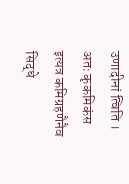उणादीनां त्विति । अतः कृकमिकंस इत्यत्र कमिग्रहणैनैव सिद्धे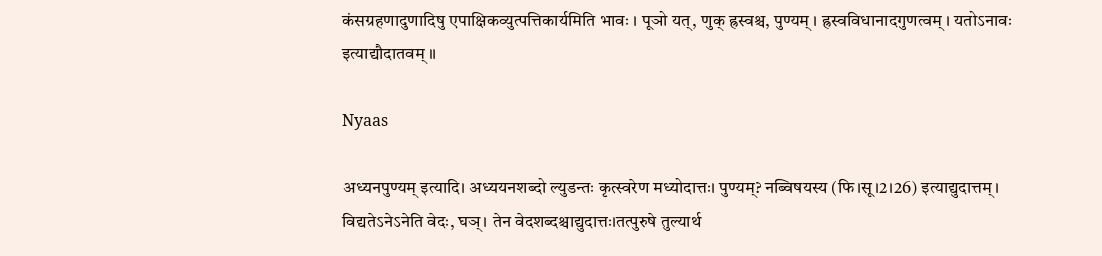कंसग्रहणादुणादिषु एपाक्षिकव्युत्पत्तिकार्यमिति भावः । पूञो यत्, णुक् ह्रस्वश्च, पुण्यम् । ह्रस्वविधानादगुणत्वम् । यतोऽनावः इत्याद्यौदातवम् ॥

Nyaas

अध्यनपुण्यम् इत्यादि। अध्ययनशब्दो ल्युडन्तः कृत्स्वरेण मध्योदात्तः। पुण्यम्? नब्विषयस्य (फि।सू।2।26) इत्याद्युदात्तम्। विद्यतेऽनेऽनेति वेदः, घञ्। तेन वेदशब्दश्चाद्युदात्तः।तत्पुरुषे तुल्यार्थ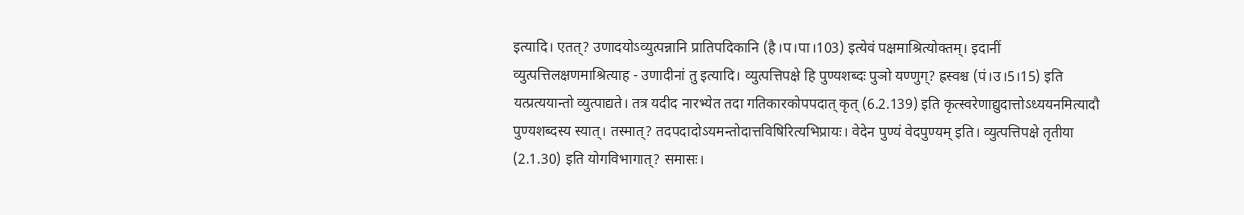इत्यादि। एतत्? उणादयोऽव्युत्पन्नानि प्रातिपदिकानि (है।प।पा।103) इत्येवं पक्षमाश्रित्योक्तम्। इदानीं व्युत्पत्तिलक्षणमाश्रित्याह - उणादीनां तु इत्यादि। व्युत्पत्तिपक्षे हि पुण्यशब्दः पुञो यण्णुग्? ह्रस्वश्च (पं।उ।5।15) इति यत्प्रत्ययान्तो व्युत्पाद्यते। तत्र यदीद नारभ्येत तदा गतिकारकोपपदात् कृत् (6.2.139) इति कृत्स्वरेणाद्युदात्तोऽध्ययनमित्यादौ पुण्यशब्दस्य स्यात्। तस्मात्? तदपदादोऽयमन्तोदात्तविषिरित्यभिप्रायः। वेदेन पुण्यं वेदपुण्यम् इति। व्युत्पत्तिपक्षे तृतीया (2.1.30) इति योगविभागात्? समासः।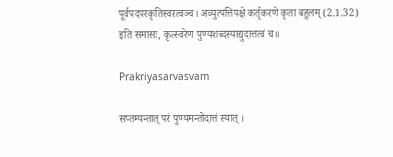पूर्वपदपरकृतिस्वरत्वञ्च। अव्युत्पत्तिपक्षे कर्तृकरणे कृता बहुलम् (2.1.32) इति समासः, कृत्स्वरेण पुण्यशब्दस्याद्युदात्तत्वं च॥

Prakriyasarvasvam

सप्तम्यन्तात् परं पुण्यमन्तोदात्तं स्यात् ।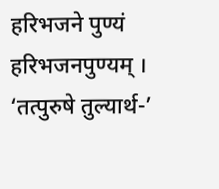हरिभजने पुण्यं हरिभजनपुण्यम् । ‘तत्पुरुषे तुल्यार्थ-’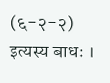(६-२-२) इत्यस्य बाधः ।